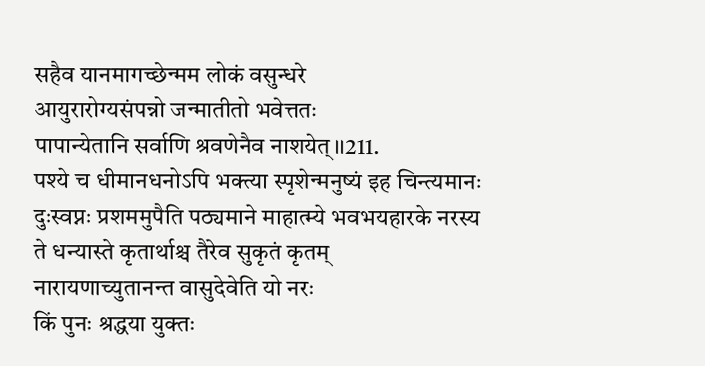सहैव यानमागच्छेन्मम लोकं वसुन्धरे
आयुरारोग्यसंपन्नो जन्मातीतो भवेत्ततः
पापान्येतानि सर्वाणि श्रवणेनैव नाशयेत्।।211.
पश्ये च धीमानधनोऽपि भक्त्या स्पृशेन्मनुष्यं इह चिन्त्यमानः
दुःस्वप्नः प्रशममुपैति पठ्यमाने माहात्म्ये भवभयहारके नरस्य
ते धन्यास्ते कृतार्थाश्च तैरेव सुकृतं कृतम्
नारायणाच्युतानन्त वासुदेवेति यो नरः
किं पुनः श्रद्धया युक्तः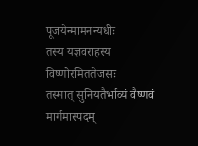पूजयेन्मामनन्यधीः
तस्य यज्ञवराहस्य विष्णोरमिततेजसः
तस्मात् सुनियतैर्भाव्यं वैष्णवं मार्गमास्पदम्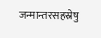जन्मान्तरसहस्रेषु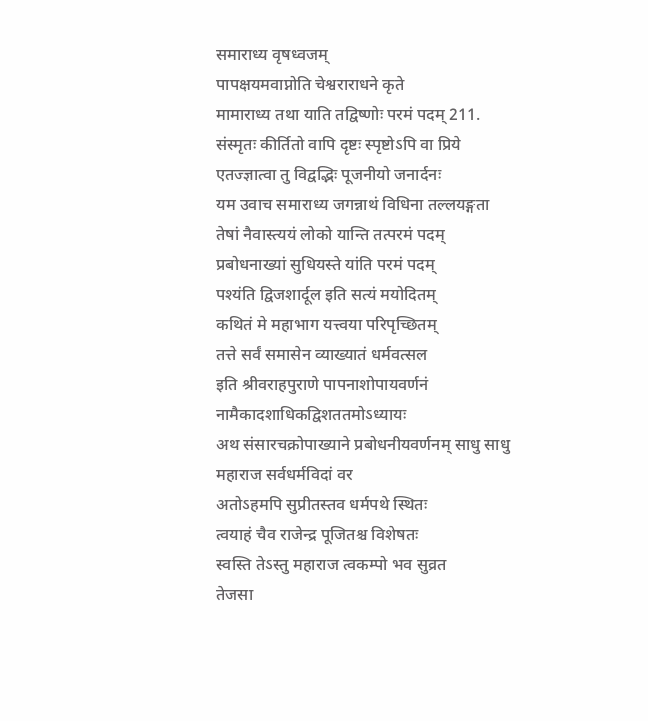समाराध्य वृषध्वजम्
पापक्षयमवाप्नोति चेश्वराराधने कृते
मामाराध्य तथा याति तद्विष्णोः परमं पदम् 211.
संस्मृतः कीर्तितो वापि दृष्टः स्पृष्टोऽपि वा प्रिये
एतज्ज्ञात्वा तु विद्वद्भिः पूजनीयो जनार्दनः
यम उवाच समाराध्य जगन्नाथं विधिना तल्लयङ्गता
तेषां नैवास्त्ययं लोको यान्ति तत्परमं पदम्
प्रबोधनाख्यां सुधियस्ते यांति परमं पदम्
पश्यंति द्विजशार्दूल इति सत्यं मयोदितम्
कथितं मे महाभाग यत्त्वया परिपृच्छितम्
तत्ते सर्वं समासेन व्याख्यातं धर्मवत्सल
इति श्रीवराहपुराणे पापनाशोपायवर्णनं नामैकादशाधिकद्विशततमोऽध्यायः
अथ संसारचक्रोपाख्याने प्रबोधनीयवर्णनम् साधु साधु महाराज सर्वधर्मविदां वर
अतोऽहमपि सुप्रीतस्तव धर्मपथे स्थितः
त्वयाहं चैव राजेन्द्र पूजितश्च विशेषतः
स्वस्ति तेऽस्तु महाराज त्वकम्पो भव सुव्रत
तेजसा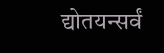द्योतयन्सर्वं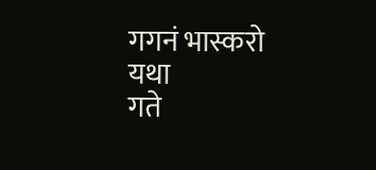गगनं भास्करो यथा
गते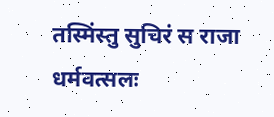तस्मिंस्तु सुचिरं स राजा धर्मवत्सलः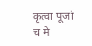कृत्वा पूजां च मे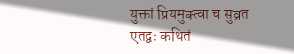युक्तां प्रियमुक्त्वा च सुव्रत
एतद्वः कथितं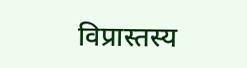विप्रास्तस्य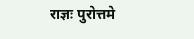राज्ञः पुरोत्तमे